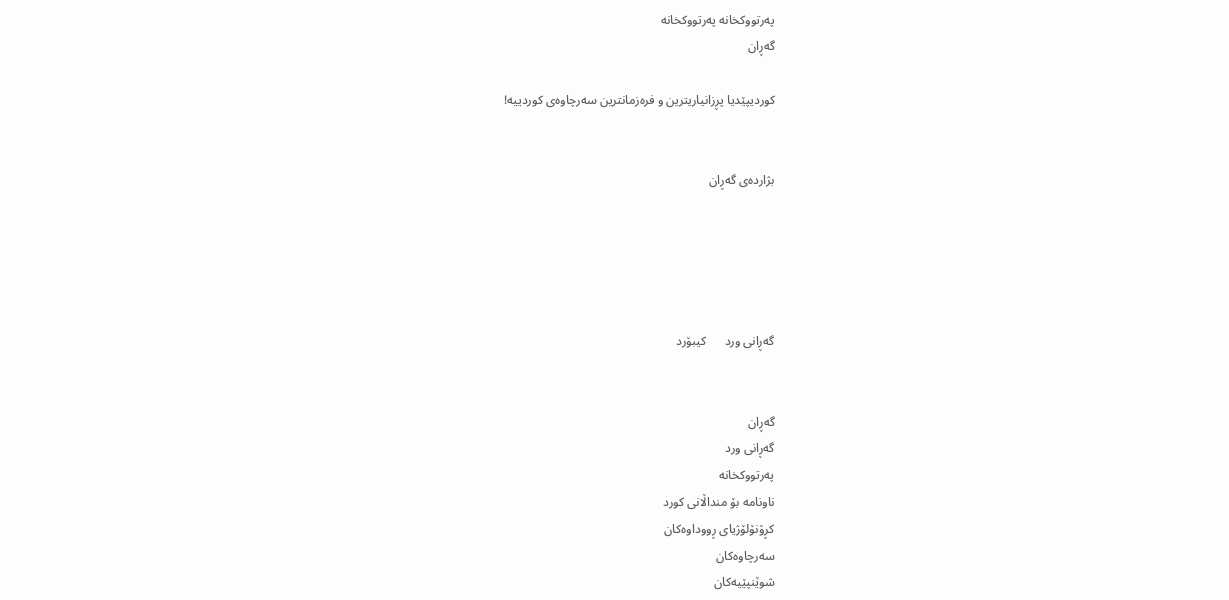پەرتووکخانە پەرتووکخانە
گەڕان

کوردیپێدیا پڕزانیاریترین و فرەزمانترین سەرچاوەی کوردییە!


بژاردەی گەڕان





گەڕانی ورد      کیبۆرد


گەڕان
گەڕانی ورد
پەرتووکخانە
ناونامە بۆ منداڵانی کورد
کڕۆنۆلۆژیای ڕووداوەکان
سەرچاوەکان
شوێنپێیەکان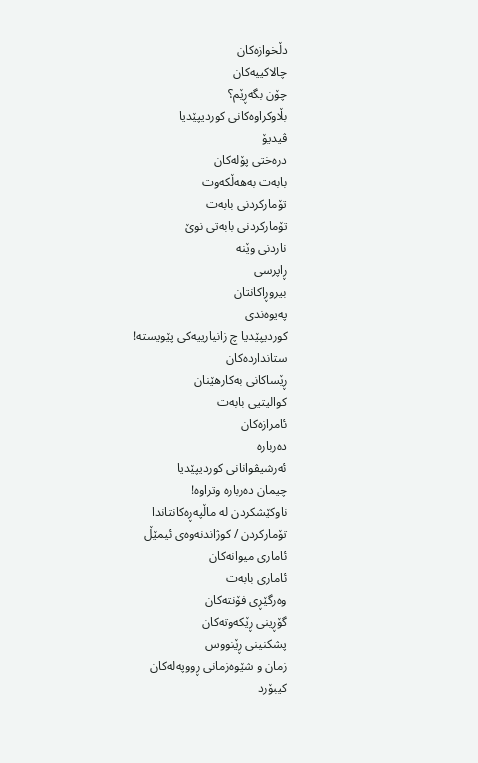دڵخوازەکان
چالاکییەکان
چۆن بگەڕێم؟
بڵاوکراوەکانی کوردیپێدیا
ڤیدیۆ
درەختی پۆلەکان
بابەت بەهەڵکەوت
تۆمارکردنی بابەت
تۆماركردنی بابەتی نوێ
ناردنی وێنە
ڕاپرسی
بیروڕاکانتان
پەیوەندی
کوردیپێدیا چ زانیارییەکی پێویستە!
ستانداردەکان
ڕێساکانی بەکارهێنان
کوالیتیی بابەت
ئامرازەکان
دەربارە
ئەرشیڤوانانی کوردیپێدیا
چیمان دەربارە وتراوە!
ناوکێشکردن لە ماڵپەڕەکانتاندا
تۆمارکردن / کوژاندنەوەی ئیمێڵ
ئاماری میوانەکان
ئاماری بابەت
وەرگێڕی فۆنتەکان
گۆڕینی ڕێکەوتەکان
پشکنینی ڕێنووس
زمان و شێوەزمانی ڕووپەلەکان
کیبۆرد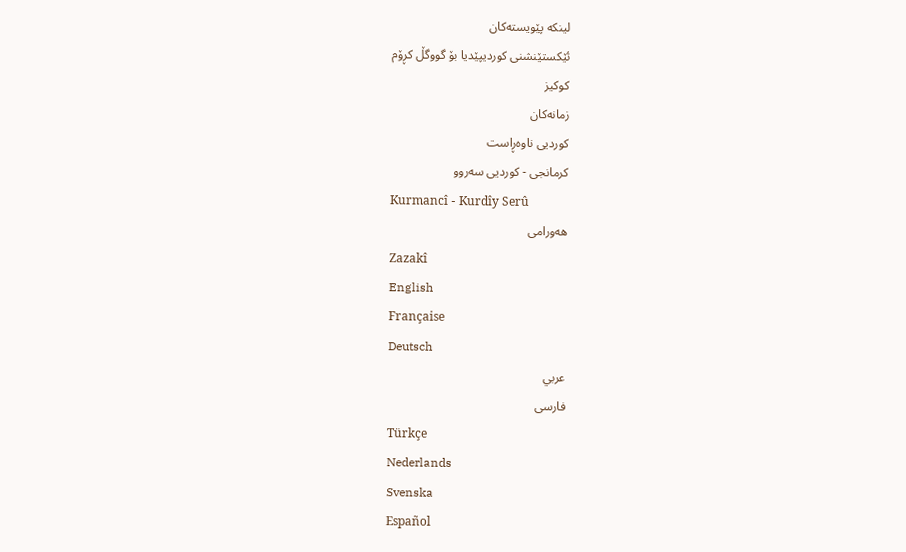لینکە پێویستەکان
ئێکستێنشنی کوردیپێدیا بۆ گووگڵ کڕۆم
کوکیز
زمانەکان
کوردیی ناوەڕاست
کرمانجی - کوردیی سەروو
Kurmancî - Kurdîy Serû
هەورامی
Zazakî
English
Française
Deutsch
عربي
فارسی
Türkçe
Nederlands
Svenska
Español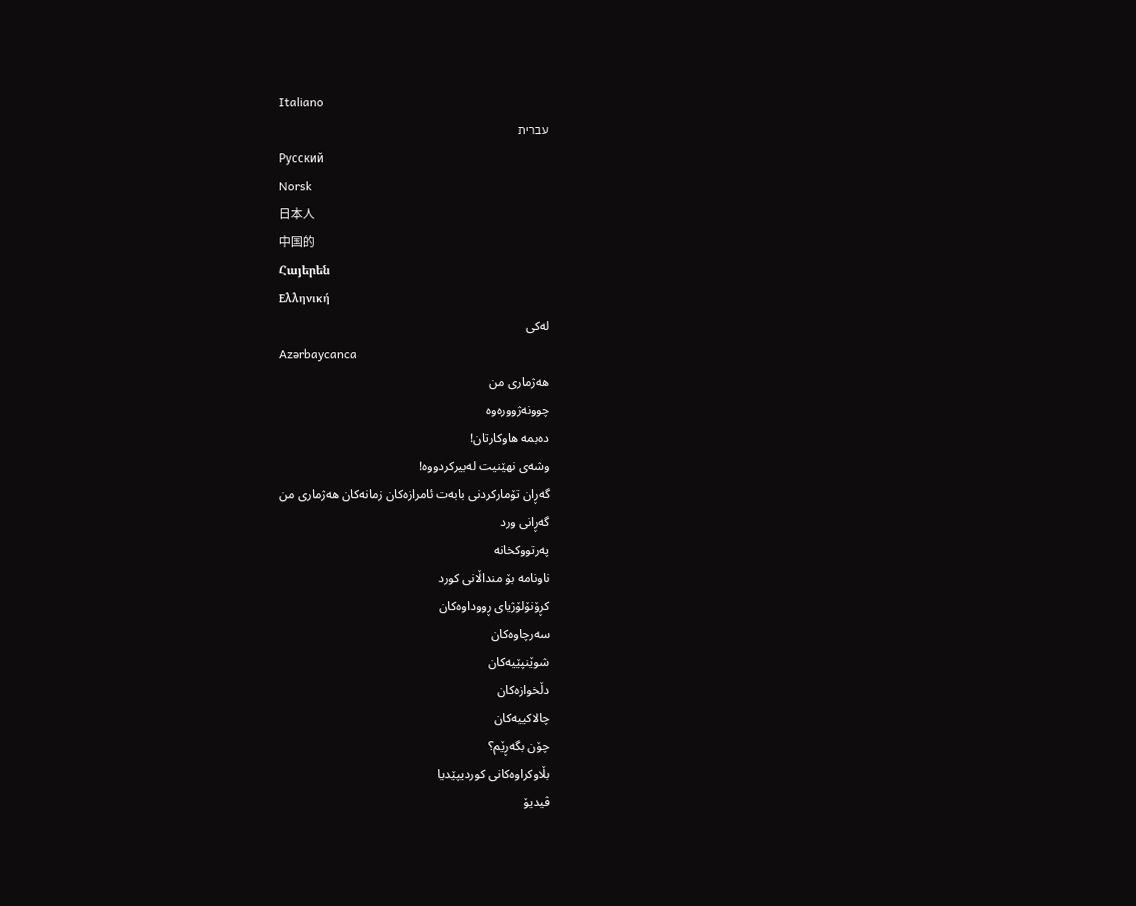Italiano
עברית
Pусский
Norsk
日本人
中国的
Հայերեն
Ελληνική
لەکی
Azərbaycanca
هەژماری من
چوونەژوورەوە
دەبمە هاوکارتان!
وشەی نهێنیت لەبیرکردووە!
گەڕان تۆمارکردنی بابەت ئامرازەکان زمانەکان هەژماری من
گەڕانی ورد
پەرتووکخانە
ناونامە بۆ منداڵانی کورد
کڕۆنۆلۆژیای ڕووداوەکان
سەرچاوەکان
شوێنپێیەکان
دڵخوازەکان
چالاکییەکان
چۆن بگەڕێم؟
بڵاوکراوەکانی کوردیپێدیا
ڤیدیۆ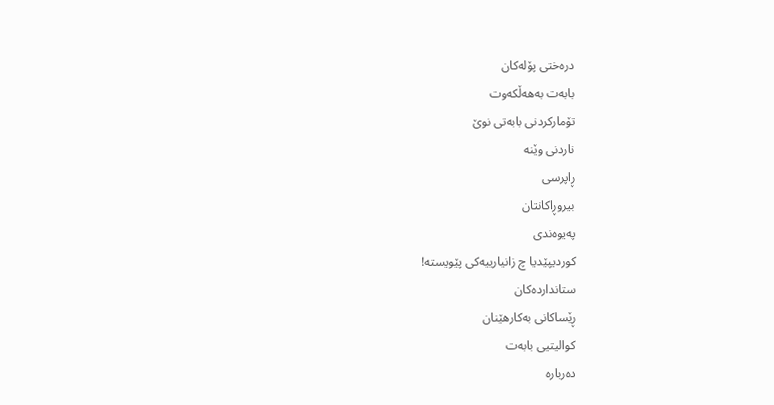درەختی پۆلەکان
بابەت بەهەڵکەوت
تۆماركردنی بابەتی نوێ
ناردنی وێنە
ڕاپرسی
بیروڕاکانتان
پەیوەندی
کوردیپێدیا چ زانیارییەکی پێویستە!
ستانداردەکان
ڕێساکانی بەکارهێنان
کوالیتیی بابەت
دەربارە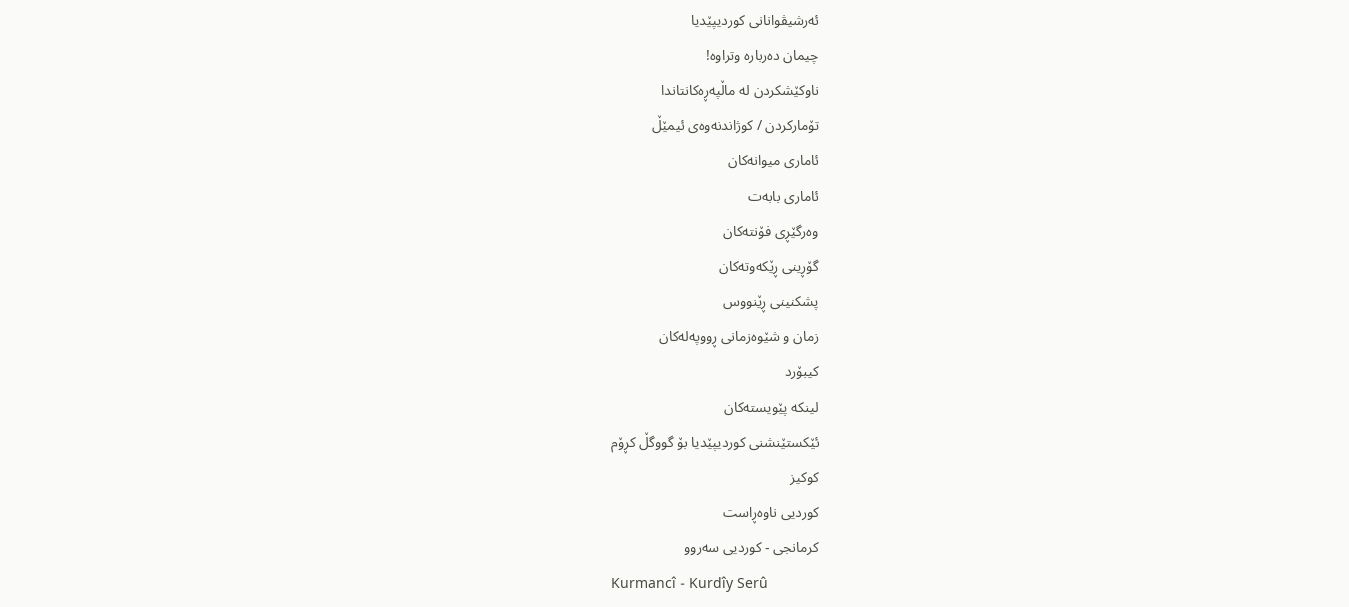ئەرشیڤوانانی کوردیپێدیا
چیمان دەربارە وتراوە!
ناوکێشکردن لە ماڵپەڕەکانتاندا
تۆمارکردن / کوژاندنەوەی ئیمێڵ
ئاماری میوانەکان
ئاماری بابەت
وەرگێڕی فۆنتەکان
گۆڕینی ڕێکەوتەکان
پشکنینی ڕێنووس
زمان و شێوەزمانی ڕووپەلەکان
کیبۆرد
لینکە پێویستەکان
ئێکستێنشنی کوردیپێدیا بۆ گووگڵ کڕۆم
کوکیز
کوردیی ناوەڕاست
کرمانجی - کوردیی سەروو
Kurmancî - Kurdîy Serû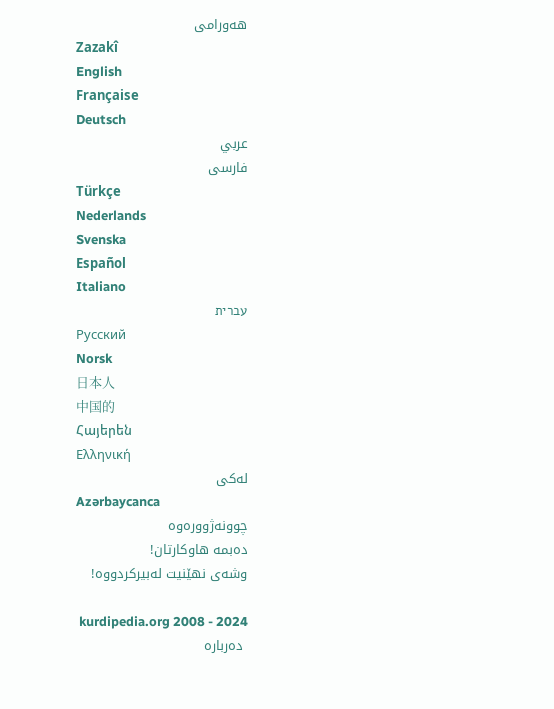هەورامی
Zazakî
English
Française
Deutsch
عربي
فارسی
Türkçe
Nederlands
Svenska
Español
Italiano
עברית
Pусский
Norsk
日本人
中国的
Հայերեն
Ελληνική
لەکی
Azərbaycanca
چوونەژوورەوە
دەبمە هاوکارتان!
وشەی نهێنیت لەبیرکردووە!

 kurdipedia.org 2008 - 2024
 دەربارە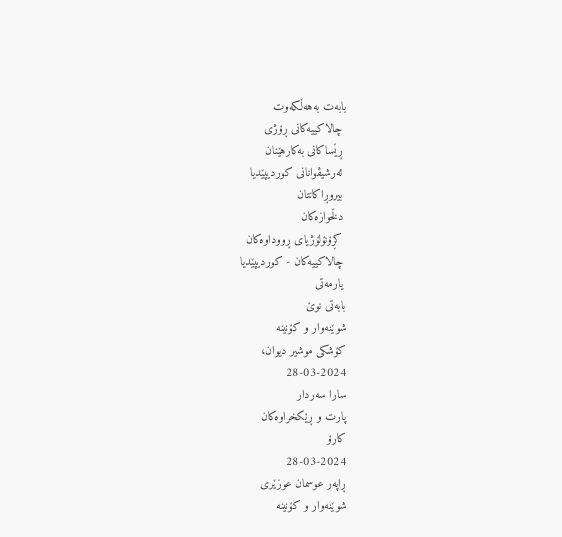بابەت بەهەڵکەوت
 چالاکییەکانی ڕۆژی
 ڕێساکانی بەکارهێنان
 ئەرشیڤوانانی کوردیپێدیا
 بیروڕاکانتان
 دڵخوازەکان
 کڕۆنۆلۆژیای ڕووداوەکان
 چالاکییەکان - کوردیپێدیا
 یارمەتی
بابەتی نوێ
شوێنەوار و کۆنینە
کۆشکی موشیر دیوان،
28-03-2024
سارا سەردار
پارت و ڕێکخراوەکان
کارۆ
28-03-2024
ڕاپەر عوسمان عوزێری
شوێنەوار و کۆنینە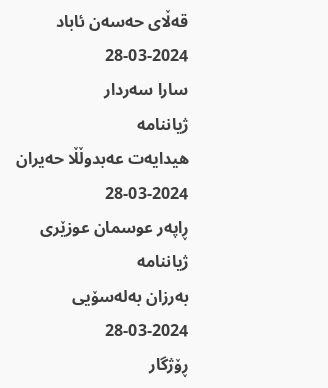قەڵای حەسەن ئاباد
28-03-2024
سارا سەردار
ژیاننامە
هیدایەت عەبدوڵڵا حەیران
28-03-2024
ڕاپەر عوسمان عوزێری
ژیاننامە
بەرزان بەلەسۆیی
28-03-2024
ڕۆژگار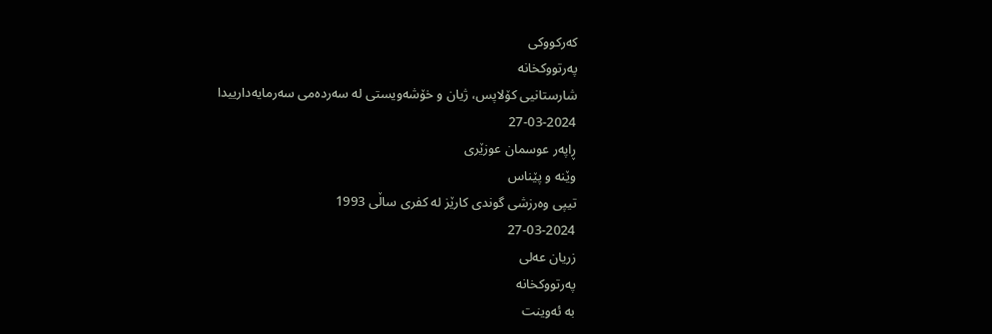کەرکووکی
پەرتووکخانە
شارستانیی کۆلاپس، ژیان و خۆشەویستی لە سەردەمی سەرمایەدارییدا
27-03-2024
ڕاپەر عوسمان عوزێری
وێنە و پێناس
تیپی وەرزشی گوندی کارێز لە کفری ساڵی 1993
27-03-2024
زریان عەلی
پەرتووکخانە
بە ئەوینت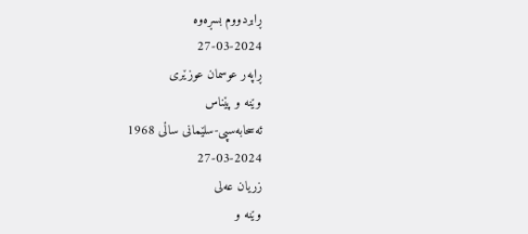ڕابردووم بسڕەوە
27-03-2024
ڕاپەر عوسمان عوزێری
وێنە و پێناس
ئەسحابەسپی-سلێمانی ساڵی 1968
27-03-2024
زریان عەلی
وێنە و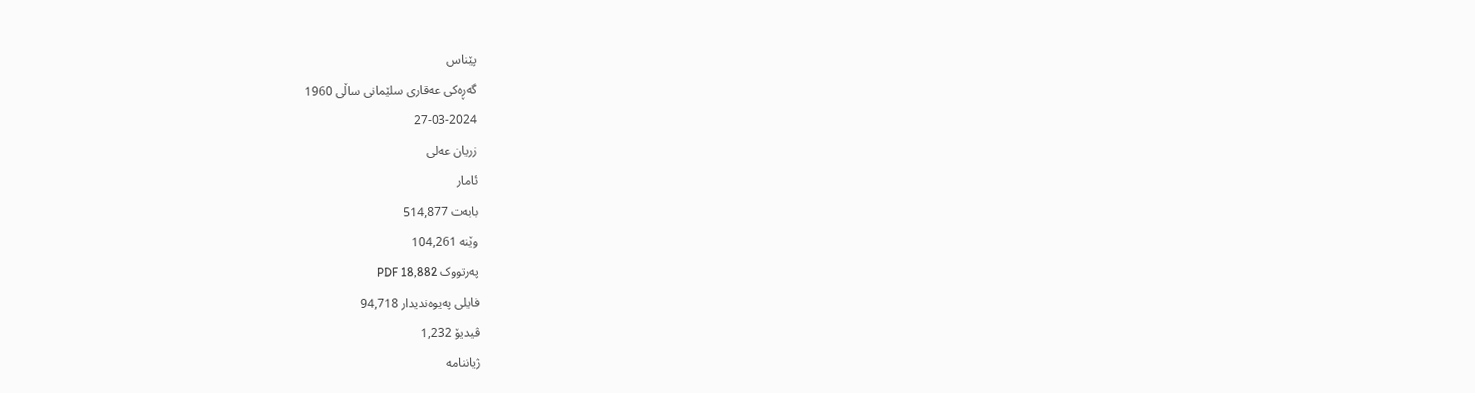پێناس
گەڕەکی عەقاری سلێمانی ساڵی 1960
27-03-2024
زریان عەلی
ئامار
بابەت 514,877
وێنە 104,261
پەرتووک PDF 18,882
فایلی پەیوەندیدار 94,718
ڤیدیۆ 1,232
ژیاننامە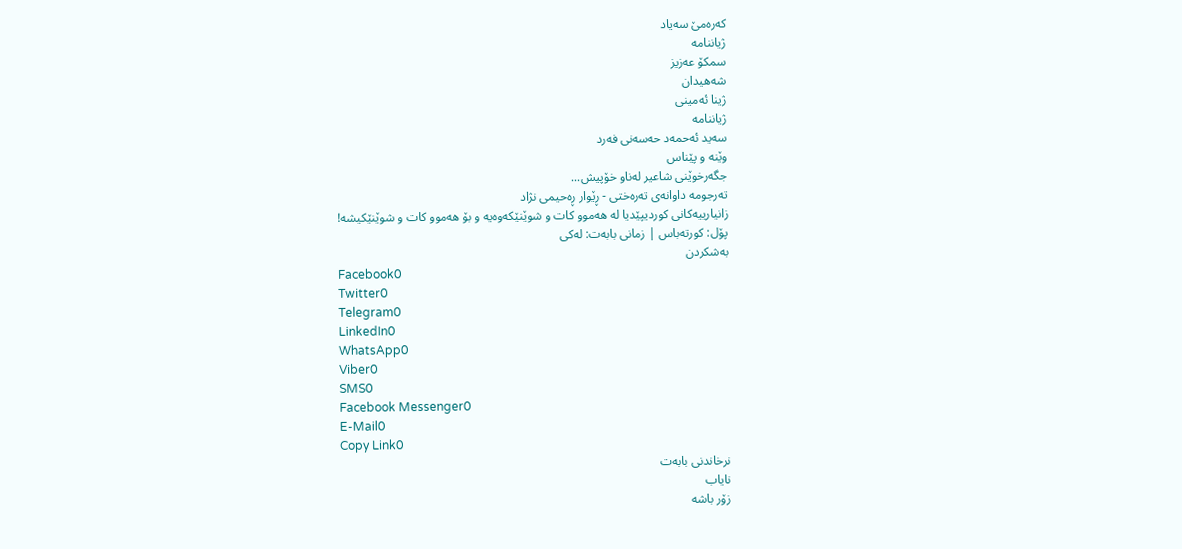کەرەمێ سەیاد
ژیاننامە
سمکۆ عەزیز
شەهیدان
ژینا ئەمینی
ژیاننامە
سەید ئەحمەد حەسەنی فەرد
وێنە و پێناس
جگەرخوێنی شاعیر لەناو خۆپیش...
تەرجومە داوانەی تەرەختی - ڕێوار ڕەحیمی نژاد
زانیارییەکانی کوردیپێدیا لە هەموو کات و شوێنێکەوەیە و بۆ هەموو کات و شوێنێکیشە!
پۆل: کورتەباس | زمانی بابەت: لەکی
بەشکردن
Facebook0
Twitter0
Telegram0
LinkedIn0
WhatsApp0
Viber0
SMS0
Facebook Messenger0
E-Mail0
Copy Link0
نرخاندنی بابەت
نایاب
زۆر باشە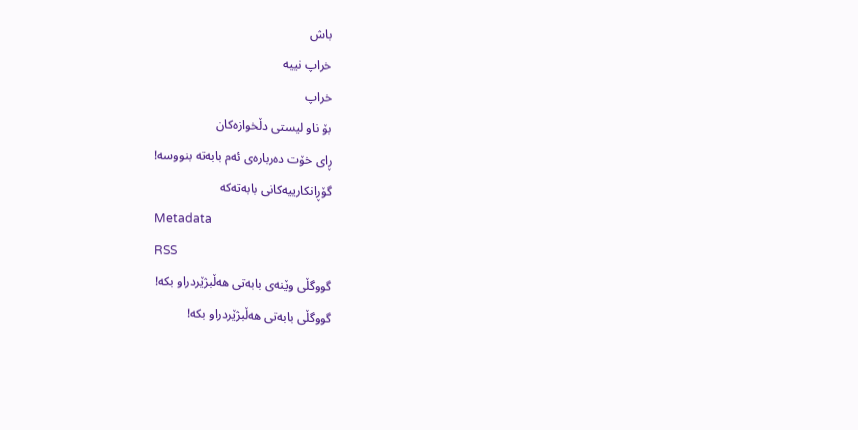باش
خراپ نییە
خراپ
بۆ ناو لیستی دڵخوازەکان
ڕای خۆت دەربارەی ئەم بابەتە بنووسە!
گۆڕانکارییەکانی بابەتەکە
Metadata
RSS
گووگڵی وێنەی بابەتی هەڵبژێردراو بکە!
گووگڵی بابەتی هەڵبژێردراو بکە!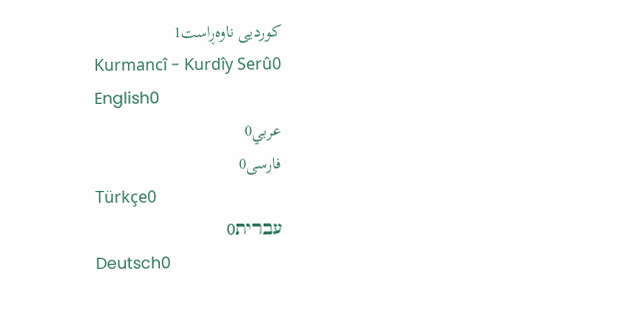کوردیی ناوەڕاست1
Kurmancî - Kurdîy Serû0
English0
عربي0
فارسی0
Türkçe0
עברית0
Deutsch0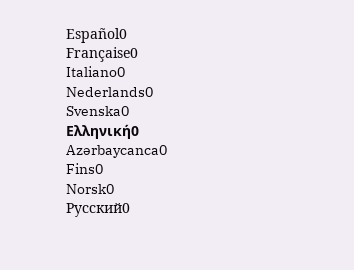Español0
Française0
Italiano0
Nederlands0
Svenska0
Ελληνική0
Azərbaycanca0
Fins0
Norsk0
Pусский0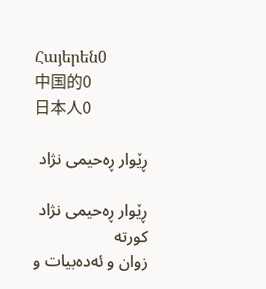Հայերեն0
中国的0
日本人0

ڕێوار ڕەحیمی نژاد

ڕێوار ڕەحیمی نژاد
کورتە
زوان و ئەدەبیات و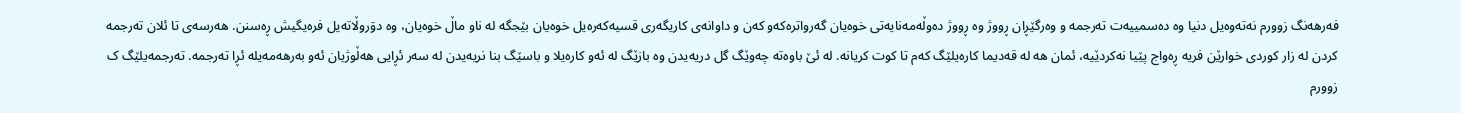فەرهەنگ زوورم نەتەوەیل دنیا وە دەسمییەت تەرجمە و وەرگێڕان ڕووژ وە ڕووژ دەوڵەمەنایەتی خوەیان گەرواترەکەو کەن و داوانەی کاریگەری قسیەکەرەیل خوەیان بێجگە لە ناو ماڵ خوەیان، وە دۊروڵاتەیل فرەیگیش ڕەسنن. هەرسەی تا ئلان تەرجمە کردن لە زار کوردی خوارێن فریە ڕەواج پێیا نەکردێیە، ئمان هە لە قەدیما کارەیلێگ کەم تا کوت کریانە. لە ئێ باوەتە چەوێگ گل دریەیدن وە بازێگ لە ئەو کارەیلا و باسێگ بنا نریەیدن لە سەر ئڕایی هەڵوژیان ئەو بەرهەمەیلە ئڕا تەرجمە. تەرجمەیلێگ ک زوورم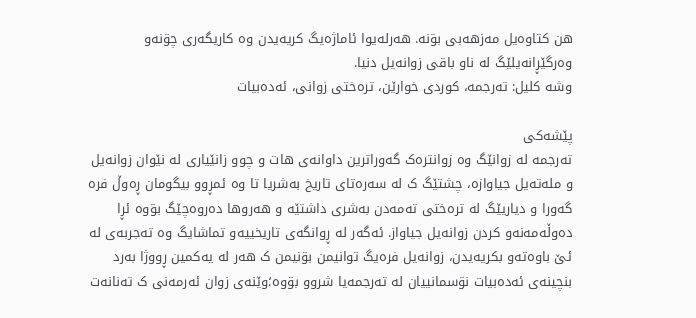هن کتاوەیل مەزهەبی بۊنە. هەرلەیوا ئاماژەیگ کریەیدن وە کاریگەری چۊنەو وەرگێڕانەیلێگ لە ناو باقی زوانەیل دنیا.
وشە کلیل: تەرجمە، کوردی خوارێن، ترەختی زوانی، ئەدەبیات

پێشەکی
تەرجمە لە زوانێگ وە زوانترەک گەوراترین داوانەی هات و چوو زانێیاری لە نێوان زوانەیل و ملەتەیل جیاوازە، چشتێگ ک لە سەرەتای تاریخ بەشریا تا وە ئمڕوو بیگومان ڕەوڵ فرە گەورا و دیاریێگ لە ترەختی تەمەدن بەشری داشتێە و هەروها دەروەچێگ بۊوە ئڕا دەوڵەمەنەو کردن زوانەیل جیاواز. ئەگەر لە ڕوانگەی تاریخییەو تماشایگ وە تەجربەی لە ئێ باوەتەو بکریەیدن، زوانەیل فرەیگ توانیمن بۊنیمن ک هەر لە یەکمین ڕووژا بەرد بنچینەی ئەدەبیات نۊسمانییان لە تەرجمەیا شروو بۊوە؛وێنەی زوان ئەرمەنی ک تەنانەت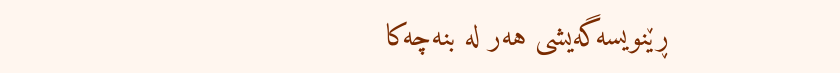ڕێنویسەگەیشی هەر لە بنەچەکا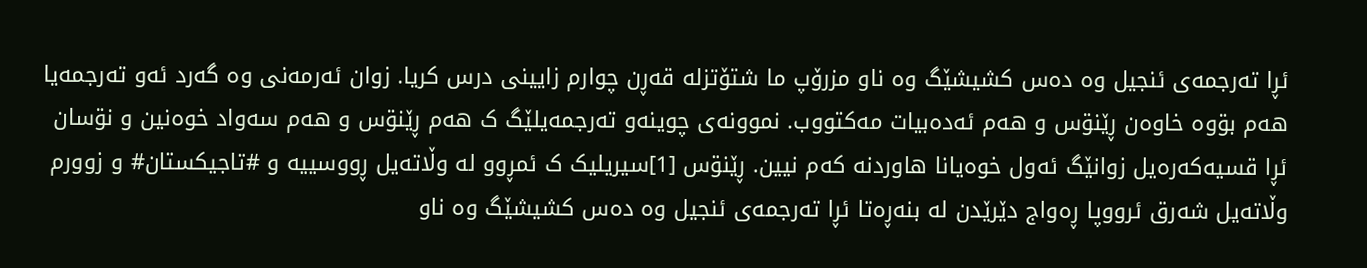ئڕا تەرجمەی ئنجیل وە دەس کشیشێگ وە ناو مزرۆپ ما شتۆتزلە قەڕن چوارم زایینی درس کریا. زوان ئەرمەنی وە گەرد ئەو تەرجمەیا هەم بۊوە خاوەن ڕێنۊس و هەم ئەدەبیات مەکتووب. نموونەی چوینەو تەرجمەیلێگ ک هەم ڕێنۊس و هەم سەواد خوەنین و نۊسان ئڕا قسیەکەرەیل زوانێگ ئەول خوەیانا هاوردنە کەم نیین. ڕێنۊس [1]سیریلیک ک ئمڕوو لە وڵاتەیل ڕووسییە و #تاجیکستان# و زوورم وڵاتەیل شەرق ئرووپا ڕەواج دێرێدن لە بنەڕەتا ئڕا تەرجمەی ئنجیل وە دەس کشیشێگ وە ناو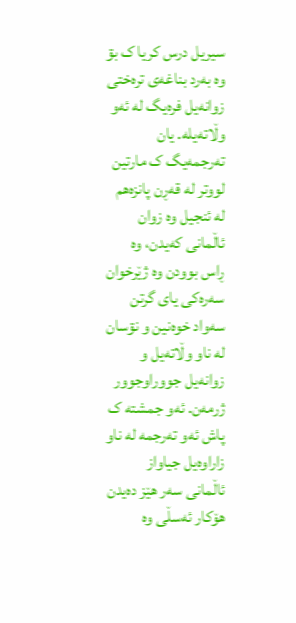سیریل درس کریا ک بۊ وە بەرد بناغەی ترەختی زوانەیل فرەیگ لە ئەو وڵاتەیلە. یان تەرجمەیگ ک مارتین لووتر لە قەڕن پانزەهم لە ئنجیل وە زوان ئاڵمانی کەیدن، وە ڕاس بوودن وە ژێرخوان سەرەکی یای گرتن سەواد خوەنین و نۊسان لە ناو وڵاتەیل و زوانەیل جووراوجوور ژرمەن. ئەو جمشتە ک پاش ئەو تەرجمە لە ناو زاراوەیل جیاواز ئاڵمانی سەر هێز دەیدن هۆکار ئەسڵی وە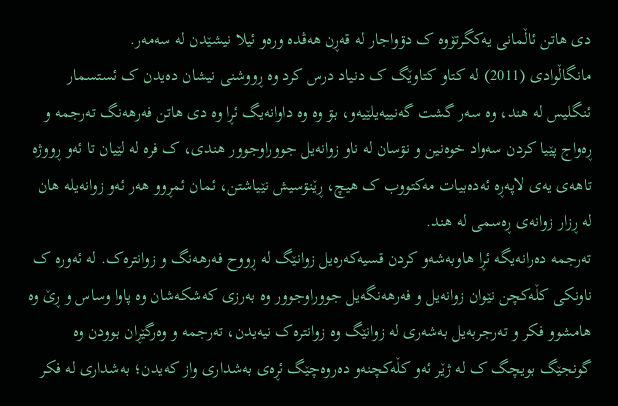دی هاتن ئاڵمانی یەکگرتۆوە ک دۊواجار لە قەڕن هەڤدە ورەو ئیلا نیشێدن لە سەمەر.
مانگاڵوادی (2011) لە کتاو کتاوێگ ک دنیاد درس کرد وە ڕووشنی نیشان دەیدن ک ئستسمار ئنگلیس لە هند، وە سەر گشت گەنییەیلێیەو، بۊ وە وە داوانەیگ ئڕا وە دی هاتن فەرهەنگ تەرجمە و ڕەواج پێیا کردن سەواد خوەنین و نۊسان لە ناو زوانەیل جووراوجوور هندی، ک فرە لە لێیان تا ئەو ڕووژە تاهەی یەی لاپەڕە ئەدەبیات مەکتووب ک هیچ، ڕێنۊسیش نێیاشتن، ئمان ئمڕوو هەر ئەو زوانەیلە هان لە ڕزار زوانەی ڕەسمی لە هند.
تەرجمە دەرانەیگە ئڕا هاوبەشەو کردن قسیەکەرەیل زوانێگ لە ڕووح فەرهەنگ و زوانترەک. لە ئەورە ک ناونکی کڵەکچن نێوان زوانەیل و فەرهەنگەیل جووراوجوور وە بەرزی کەشکەشان وە پاوا وساس و ڕێ وە هامشوو فکر و تەرجربەیل بەشەری لە زوانێگ وە زوانترەک نیەیدن، تەرجمە و وەرگێڕان بوودن وە گونجێگ بویچگ ک لە ژێر ئەو کڵەکچنەو دەروەچێگ ئڕەی بەشداری واز کەیدن؛ بەشداری لە فکر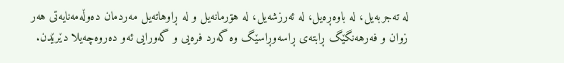لە تەجربەیل، لە باوەڕەیل، لە ئەرزشەیل، لە هۊرمانەیل و لە ڕاوهاتەیل مەردمان دەوڵەمەنایەتی هەر زوان و فەرهەنگێگ ڕابتەی ڕاسەوڕاسێگ وە گەرد فرەیی و گەورایی ئەو دەروەچەیلا دێرێدن.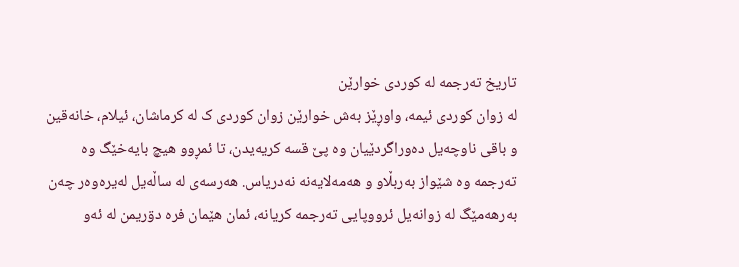تاریخ تەرجمە لە کوردی خوارێن
لە زوان کوردی ئیمە، واوڕێز بەش خوارێن زوان کوردی ک لە کرماشان، ئیلام، خانەقین و باقی ناوچەیل دەوراگردێیان وە پێ قسە کریەیدن، تا ئمڕوو هیچ بایەخێگ وە تەرجمە وە شێواز بەربڵاو و هەمەلایەنە نەدریاس. هەرسەی لە ساڵەیل لەیرەوەر چەن بەرهەمێگ لە زوانەیل ئرووپایی تەرجمە کریانە، ئمان هێمان فرە دۊریمن لە ئەو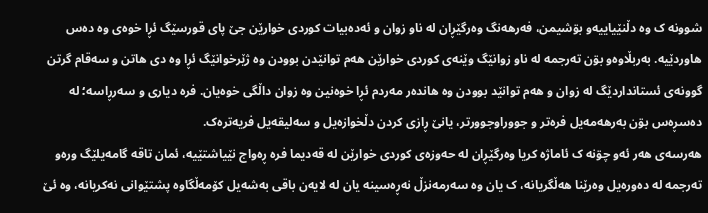شوونە ک وە دڵنێیاییەو بۊشیمن، فەرهەنگ وەرگێڕان لە ناو زوان و ئەدەبیات کوردی خوارێن جێ پای قورسێگ ئڕا خوەی وە دەس هاوردێیە. بەربڵاوەو بۊن تەرجمە لە ناو زوانێگ وێنەی کوردی خوارێن هەم توانێدن بوودن وە ژێرخوانێگ ئڕا وە دی هاتن و سەقام گرتن گوونەی ئستانداردێگ لە زوان و هەم توانێد بوودن وە هاندەر مەردم ئڕا خوەنین وە زوان داڵگی خوەیان. فرە دیاری و سەرڕاسە؛ لە دەسڕەس بۊن بەرهەمەیل فرەتر و جووراوجوورتر، یانێ ڕازی کردن دڵخوازەیل و سەلیقەیل فریەترەک.
هەرسەی هەر ئەو چۊنە ک ئاماژە کریا وەرگێڕان لە حەوزەی کوردی خوارێن لە قەدیما فرە ڕەواج نێیاشتێیە، ئمان تاقە گامەیلێگ ورەو تەرجمە لە دەورەیل وەرێنا هەڵگریانە، ک یان وە سەرمەنزڵ نەڕەسینە یان لە لایەن باقی بەشەیل کۆمەڵگاوە پشتێوانی نەکریانە، وە ئێ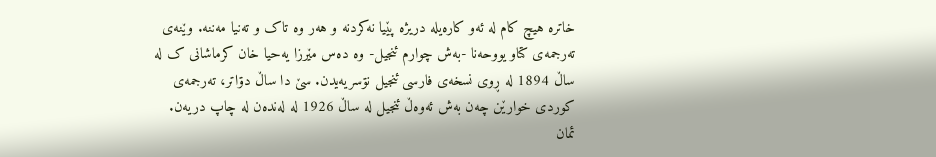خاترە هیچ کام لە ئەو کارەیلە دریژە پێیا نەکردنە و هەر وە تاک و تەنیا مەننە. وێنەی تەرجمەی کتاو یووحەنا -بەش چوارم ئنجیل- وە دەس مێرزا یەحیا خان کرماشانی ک لە ساڵ 1894 لە ڕوی نسخەی فارسی ئنجیل نۊسریەیدن. سێ دا ساڵ دۊاتر، تەرجمەی کوردی خوارێن چەن بەش ئەوەڵ ئنجیل لە ساڵ 1926 لە لەندەن لە چاپ دریەن.
ئمان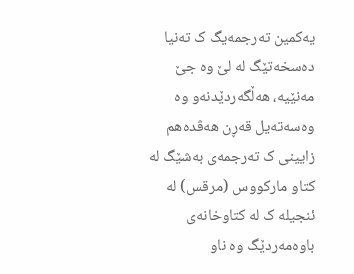یەکمین تەرجمەیگ ک تەنیا دەسخەتێگ لە لێ وە جێ مەنێیە، هەڵگەردێدنەو وە وەسەتەیل قەڕن هەڤدەهم زایینی ک تەرجمەی بەشێگ لە کتاو مارکووس (مرقس) لە ئنجیلە ک لە کتاوخانەی باوەمەردێگ وە ناو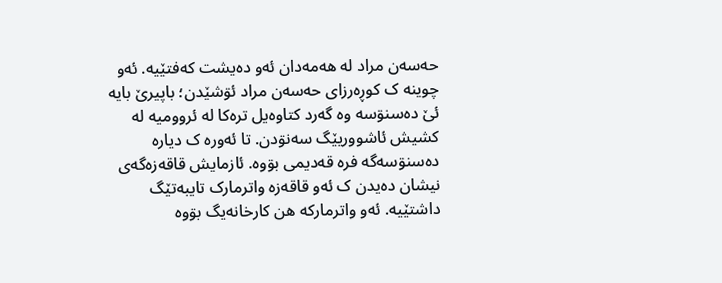حەسەن مراد لە هەمەدان ئەو دەیشت کەفتێیە. ئەو چوینە ک کوڕەرزای حەسەن مراد ئۊشێدن؛ باپیرێ بایە ئێ دەسنۊسە وە گەرد کتاوەیل ترەکا لە ئروومیە لە کشیش ئاشووریێگ سەنۊدن. تا ئەورە ک دیارە دەسنۊسەگە فرە قەدیمی بۊوە. ئازمایش قاقەزەگەی نیشان دەیدن ک ئەو قاقەزە واترمارک تایبەتێگ داشتێیە. ئەو واترمارکە هن کارخانەیگ بۊوە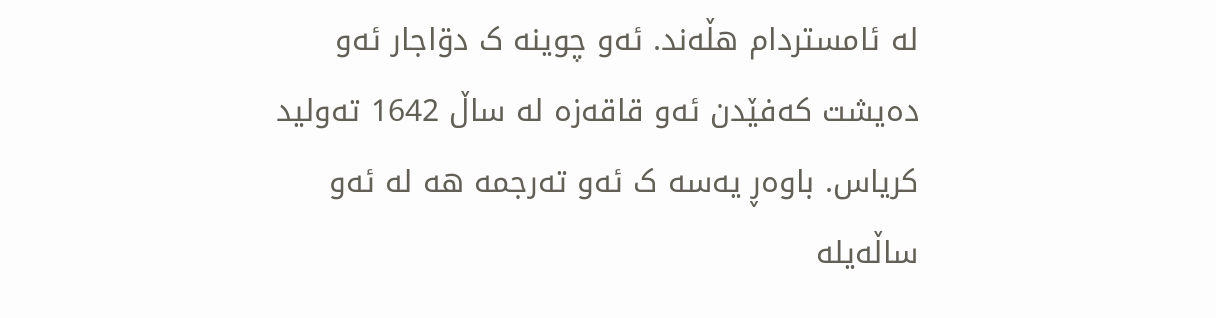لە ئامستردام هڵەند. ئەو چوینە ک دۊاجار ئەو دەیشت کەفێدن ئەو قاقەزە لە ساڵ 1642 تەولید کریاس. باوەڕ یەسە ک ئەو تەرجمە هە لە ئەو ساڵەیلە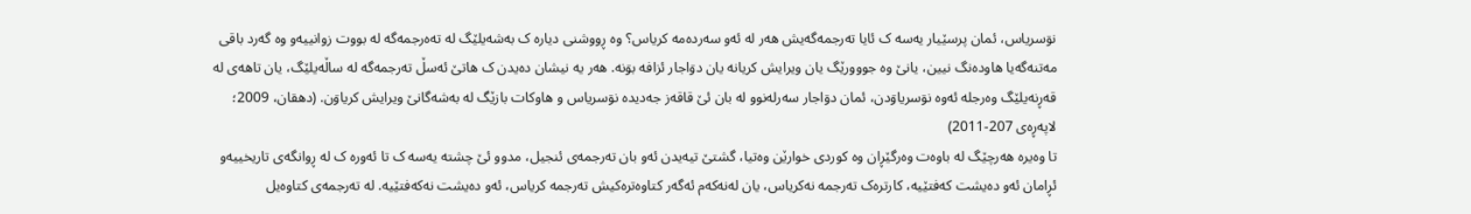نۊسریاس، ئمان پرسێیار یەسە ک ئایا تەرجمەگەیش هەر لە ئەو سەردەمە کریاس؟ وە ڕووشنی دیارە ک بەشەیلێگ لە تەەرجمەگە لە بووت زوانییەو وە گەرد باقی مەتنەگەیا هاودەنگ نیین، یانێ وە جووورێگ یان ویرایش کریانە یان دۊاجار ئزافە بۊنە. هەر یە نیشان دەیدن ک هاتێ ئەسڵ تەرجمەگە لە ساڵەیلێگ، یان تاهەی لە قەڕنەیلێگ وەرجلە ئەوە نۊسریاۊدن، ئمان دۊاجار سەرلەنوو لە بان ئێ قاقەز جەدیدە نۊسریاس و هاوکات بازێگ لە بەشەگانێ ویرایش کریاۊن. (دهقان، 2009؛ لاپەڕەی 207-2011)
تا وەیرە هەرچێگ لە باوەت وەرگێڕان وە کوردی خوارێن وەتیا، گشتێ تیەیدن ئەو بان تەرجمەی ئنجیل، مدوو ئێ چشتە یەسە ک تا ئەورە ک لە ڕوانگەی تاریخییەو ئڕامان ئەو دەیشت کەفتێیە، کارترەک تەرجمە نەکریاس، یان لەنەکەم ئەگەر کتاوەترەکیش تەرجمە کریاس، ئەو دەیشت نەکەفتێیە. لە تەرجمەی کتاوەیل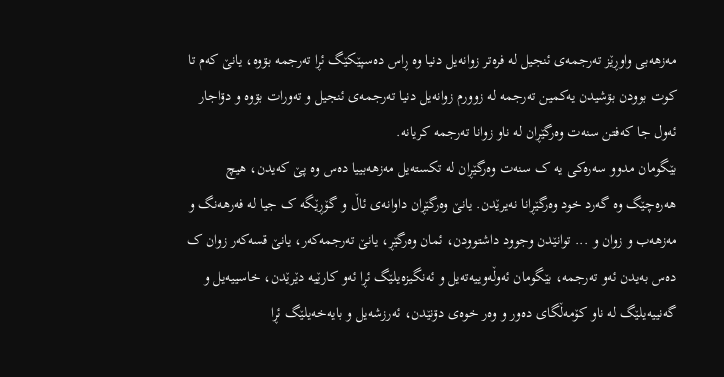مەزهەبی واوڕێز تەرجمەی ئنجیل لە فرەتر زوانەیل دنیا وە ڕاس دەسپێکێگ ئڕا تەرجمە بۊوە، یانێ کەم تا کوت بوودن بۊشیدن یەکمین تەرجمە لە زوورم زوانەیل دنیا تەرجمەی ئنجیل و تەورات بۊوە و دۊاجار ئەول جا کەفتن سنەت وەرگێڕان لە ناو زوانا تەرجمە کریانە.
بێگومان مدوو سەرەکی یە ک سنەت وەرگێڕان لە تکستەیل مەزهەبییا دەس وە پێ کەیدن، هیچ هەرەچێگ وە گەرد خود وەرگێڕانا نەیرێدن. یانێ وەرگێڕان داوانەی ئاڵ و گۆڕێگە ک جیا لە فەرهەنگ و مەزهەب و زوان و ... توانێدن وجوود داشتوودن، ئمان وەرگێڕ، یانێ تەرجمەکەر، یانێ قسەکەر زوان ک دەس بەیدن ئەو تەرجمە، بێگومان ئەوڵەوییەتەیل و ئەنگیزەیلێگ ئڕا ئەو کارێیە دێرێدن، خاسییەیل و گەنییەیلێگ لە ناو کۆمەڵگای دەور و وەر خوەی دۊنێدن، ئەرزشەیل و بایەخەیلێگ ئڕا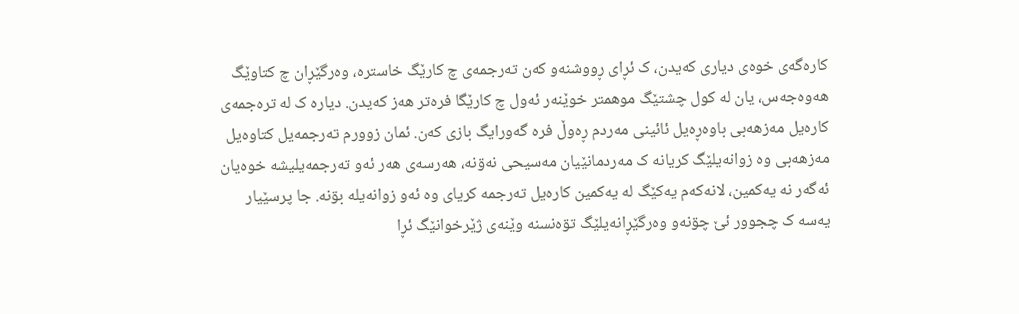کارەگەی خوەی دیاری کەیدن، ک ئڕای ڕووشنەو کەن تەرجمەی چ کارێگ خاسترە، وەرگێڕان چ کتاوێگ هەوەجەس، یان لە کول چشتێگ موهمتر خوێنەر ئەول چ کارێگا فرەتر هەز کەیدن. دیارە ک لە ترەجمەی کارەیل مەزهەبی باوەڕەیل ئائینی مەردم ڕەوڵ فرە گەورایگ بازی کەن. ئمان زوورم تەرجمەیل کتاوەیل مەزهەبی وە زوانەیلێگ کریانە ک مەردمانێیان مەسیحی نەۊنە، هەرسەی هەر ئەو تەرجمەیلیشە خوەیان ئەگەر نە یەکمین، لانەکەم یەکێگ لە یەکمین کارەیل تەرجمە کریای وە ئەو زوانەیلە بۊنە. جا پرسێیار یەسە ک چجوور ئێ چۊنەو وەرگێڕانەیلێگ تۊەنسنە وێنەی ژێرخوانێگ ئڕا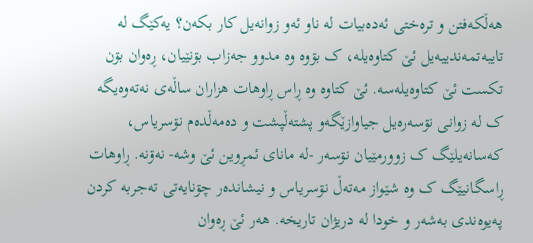هەڵکەفتن و ترەختی ئەدەبیات لە ناو ئەو زوانەیل کار بکەن؟ یەکێگ لە تایبەتمەندییەیل ئێ کتاوەیلە، ک بۊوە وە مدوو جەزاب بۊنێیان، ڕەوان بۊن تکست ئێ کتاوەیلەسە. ئێ کتاوە وە ڕاس ڕاوهات هزاران ساڵەی نەتەوەیگە ک لە زوانی نۊسەرەیل جیاوازێگەو پشتەڵپشت و دەمەڵدەم نۊسریاس، کەسانەیلێگ ک زوورمێیان نۊسەر -لە مانای ئمڕوین ئێ وشە- نەۊنە. ڕاوهات ڕاسگانیێگ ک وە شێواز مەتەڵ نۊسریاس و نیشاندەر چۊنایەتی تەجربە کردن پەیوەندی بەشەر و خودا لە دریژان تاریخە. هەر ئێ ڕەوان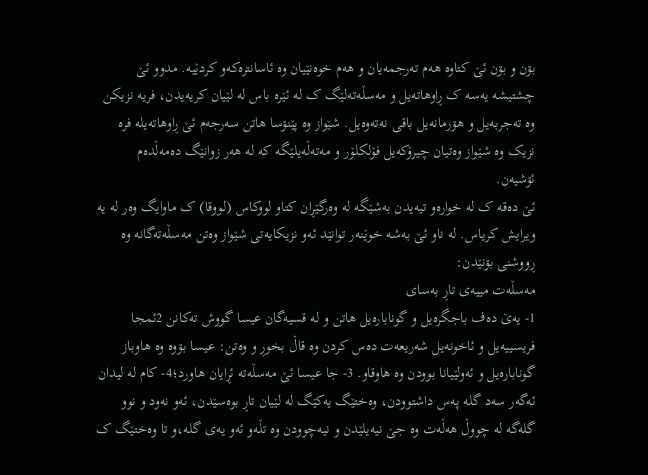بۊن و بۊن ئێ کتاوە هەم تەرجمەیان و هەم خوەنێیان وە ئاسانترەکەو کردێیە. مدوو ئێ چشتیشە یەسە ک ڕاوهاتەیل و مەسڵەتەلێگ ک لە ئێرە باس لە لێیان کریەیدن، فریە نزیکن وە تەجربەیل و هۊرمانەیل باقی نەتەوەیل. شێواز وە پێنۊسا هاتن سەرجەم ئێ ڕاوهاتەیلە فرە نزیک وە شێواز وەتیان چیرۆکەیل فۆلکلۆر و مەتەڵەیلێگە کە لە هەر زوانێگ دەمەڵدەم ئۊشیەن.
ئێ دەقە ک لە خوارەو تیەیدن بەشێگە لە وەرگێڕان کتاو لووکاس (لووقا) ک ماوایگ وەر لە یە ویرایش کریاس. لە ناو ئێ بەشە خوێنەر توانێد ئەو نزیکایەتی شێواز وەتن مەسڵەتەگانە وە ڕووشنی بۊنێدن:
مەسڵەت مییەی تاڕ بەسای
1- یەێ دەف باجگرەیل و گونابارەیل ھاتن و لە قسیەگان عیسا گووش تەکانن 2ئمجا فریسییەیل و ئاخونەیل شەریعەت دەس کردن وە قاڵ بخوڕ و وەتن: عیسا بۊوە وە ھاوباز گونابارەیل و ئەولێیانا بوودن وە ھاوقاو. 3- جا عیسا ئێ مەسڵەتە ئڕایان ھاورد؛4- کام لە لیدان ئەگەر سەد گلە پەس داشتوودن، وەختێگ یەکێگ لە لێیان تاڕ بوەسێدن، ئەو نەود و نوو گلەگە لە چووڵ ھەڵەت وە جێ نیەیلێدن و نیەچوودن وە تڵەو ئەو یەی گلە،و تا وەختێگ ک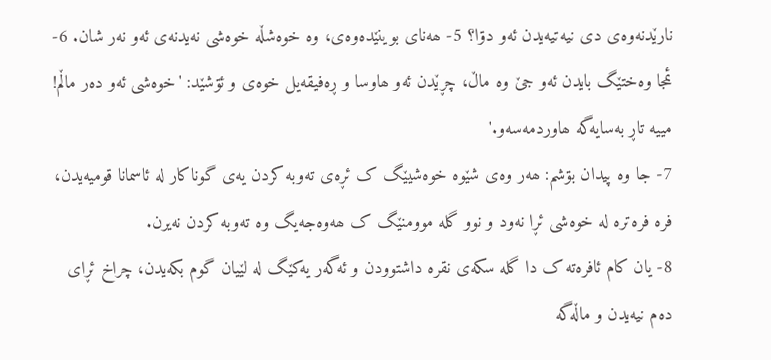نارێدنەوەی دی نیەتیەیدن ئەو دۊا؟ 5- ھەنای بوینێدەوەی، وە خوەشڵە خوەشی نەیدنەی ئەو نەر شان. 6- ئمجا وەختێگ بایدن ئەو جێ وە ماڵ، چڕێدن ئەو ھاوسا و ڕەفیقەیل خوەی و ئۊشێد: 'خوەشی ئەو دەر ماڵم! مییە تاڕ بەسایەگە ھاوردمەسەو.'
7- جا وە پیدان بۊشم: ھەر وەی شێوە خوەشیێگ ک ئڕەی تەوبە کردن یەی گوناکار لە ئاسمانا قومیەیدن، فرە فرەترە لە خوەشی ئڕا نەود و نوو گلە موومنێگ ک ھەوەجەیگ وە تەوبە کردن نەیرن.
8- یان کام ئافرەتە ک دا گلە سکەی نقرە داشتوودن و ئەگەر یەکێگ لە لێیان گوم بکەیدن، چراخ ئڕای دەم نیەیدن و ماڵەگە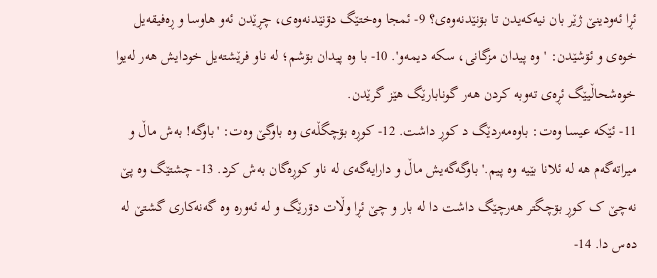ئڕا ئەودینێ ژێر بان نیەکەیدن تا بۊنێدنەوەی؟ 9- ئمجا وەختێگ دۊنێدنەوەی، چڕێدن ئەو ھاوسا و ڕەفیقەیل خوەی و ئۊشێدن: 'وە پیدان مزگانی، سکە دیمەو'. 10- با وە پیدان بۊشم؛ لە ناو فرێشتەیل خودایش ھەر لەیوا خوەشحاڵیێگ ئڕەی تەوبە کردن هەر گونابارێگ ھێز گرێدن.
11- ئێکە عیسا وەت: باوەمەردێگ د کوڕ داشت. 12- کوڕە بۊچگڵەی وە باوگێ وەت: 'باوگە! بەش ماڵ و میراتەگەم ھە لە ئلانا بێیە وە پیم.' باوگەگەیش ماڵ و دارایەگەی لە ناو کوڕەگان بەش کرد. 13- چشتێگ وە پێ نەچێ ک کوڕ بۊچگتر ھەرچێگ داشت دا لە بار و چێ ئڕا وڵات دۊرێگ و لە ئەورە وە گەنەکاری گشتێ لە دەس دا. 14-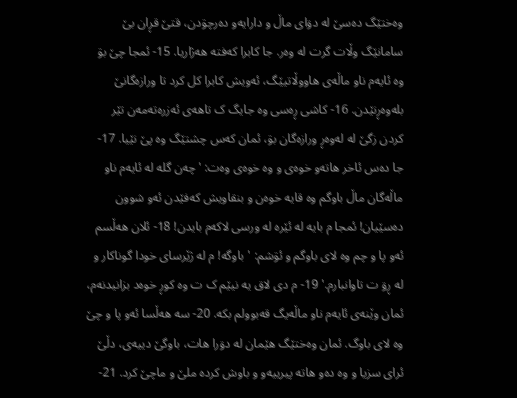وەختێگ دەسێ لە دۊای ماڵ و دارایەو دەرچۊدن، قتێ قڕان بێ سامانێگ وڵات گرت لە وەر. جا کابرا کەفتە ھەژاریا. 15- ئمجا چێ بۊ وە ئایەم ناو ماڵەی ھاووڵاتیێگ، ئەویش کابرا کل کرد تا ورازەگانێ بلەوەڕنێدن. 16- کاشی ڕەسی وە جایگ ک تاھەی ئەزرەتەمەن تێر کردن زگێ لە لەوەڕ ورازەگان بۊ، ئمان کەس چشتێگ وە پێ نێیا. 17- جا دەس ئاخر ھاتەو خوەی و وە خوەی وەت: 'چەن گلە لە ئایەم ناو ماڵەگان ماڵ باوگم وە قایە خوەن و بنقاویش کەفێدن ئەو شوون دەسێیان! ئمجا م بایە لە ئێرە لە ورسی لاکەم بایدن! 18- ئلان ھەڵسم ئەو پا و چم وە لای باوگم و ئۊشم: 'باوگە! م لە ژێرسای خودا گوناکار و لە ڕۊ ت تاوانبارم.' 19- م دی لاق یە نیێم ک ت وە کوڕ خوەد بزانیدنەم، ئمان وێنەی ئایەم ناو ماڵەیگ قەبوولم بکە. 20- سە ھەڵسا ئەو پا و چێ وە لای باوگ. ئمان وەختێگ ھێمان لە دۊرا ھات، باوگێ دییەی، دڵێ ئرای سزیا و وە دەو ھاتە پیرییەو و باوش کردە ملێ و ماچێ کرد. 21-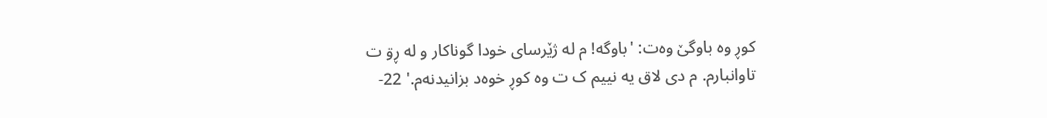کوڕ وە باوگێ وەت: 'باوگە! م لە ژێرسای خودا گوناکار و لە ڕۊ ت تاوانبارم. م دی لاق یە نییم ک ت وە کوڕ خوەد بزانیدنەم.' 22-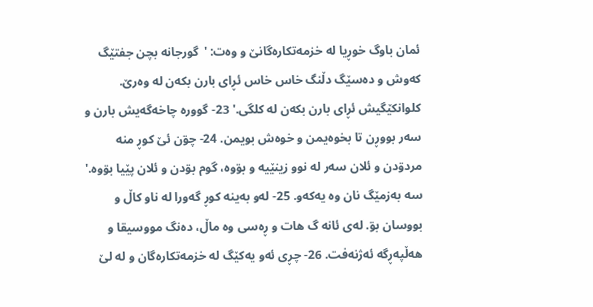ئمان باوگ خوڕیا لە خزمەتکارەگانێ و وەت: 'گورجانە بچن جفتێگ کەوش و دەسێگ دڵنگ خاس خاس ئڕای بارن بکەن لە وەرێ. کلوانکێگیش ئڕای بارن بکەن لە کلگی.' 23- گوورە چاخەگەیش بارن و سەر بووڕن تا بخوەیمن و خوەش بویمن. 24- چۊن ئێ کوڕ منە مردۊدن و ئلان سەر لە نوو زینێیە و بۊوە، گوم بۊدن و ئلان پێیا بۊوە.' سە بەزمێگ نان وە یەکەو. 25- لەو بەینە کوڕ گەورا لە ناو کاڵ و بووسان بۊ. لەی ئانە گ ھات و ڕەسی وە ماڵ، دەنگ مووسیقا و ھەڵپەڕگە ئەژنەفت. 26- چڕی ئەو یەکێگ لە خزمەتکارەگان و لە لێ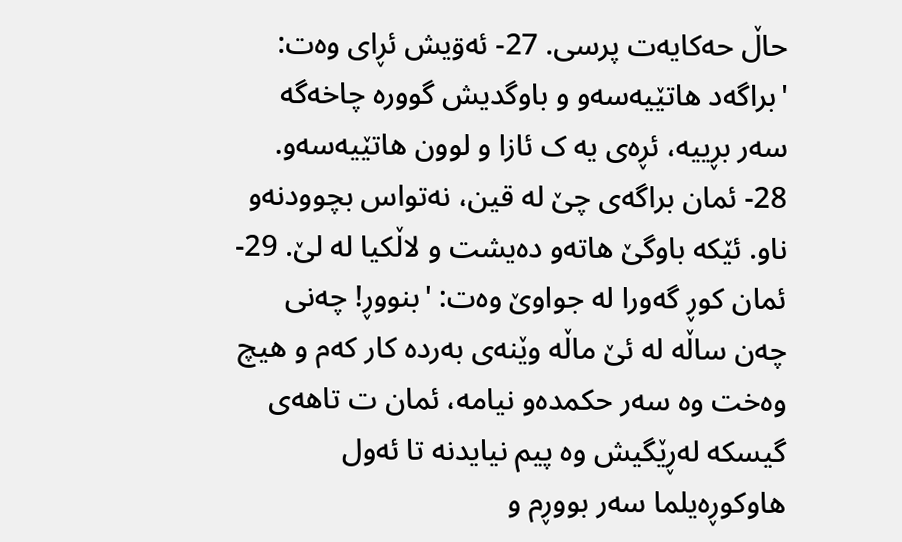حاڵ حەکایەت پرسی. 27- ئەۊیش ئڕای وەت: 'براگەد ھاتێیەسەو و باوگدیش گوورە چاخەگە سەر بڕییە، ئڕەی یە ک ئازا و لوون ھاتێیەسەو. 28- ئمان براگەی چێ لە قین، نەتواس بچوودنەو ناو. ئێکە باوگێ ھاتەو دەیشت و لاڵکیا لە لێ. 29- ئمان کوڕ گەورا لە جواوێ وەت: 'بنووڕ! چەنی چەن ساڵە لە ئێ ماڵە وێنەی بەردە کار کەم و ھیچ وەخت وە سەر حکمدەو نیامە، ئمان ت تاھەی گیسکە لەڕێگیش وە پیم نیایدنە تا ئەول ھاوکوڕەیلما سەر بووڕم و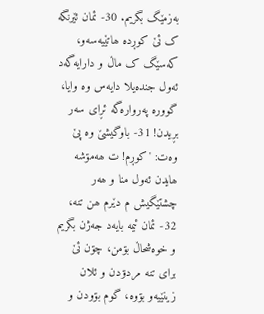بەزمێگ بگریم. 30- ئمان ئێرنگە ک ئێ کوڕدە ھاتێیەسەو، کەسێگ ک ماڵ و دارایەگەد ئەول جندەیلا دایەس وە وایا، گوورە پەروارەگە ئڕای سەر بڕیدن! 31- باوگیشێ وە پێ وەت: 'کوڕم! ت ھەمۊشە ھایدن ئەول منا و ھەر چشتێگیش م دێرم ھن تنە، 32- ئمان ئیمە بایەد جەژن بگریم و خوەشحاڵ بۊمن، چۊن ئێ برای تنە مردۊدن و ئلان زینێیەو بۊوە، گوم بۊودن و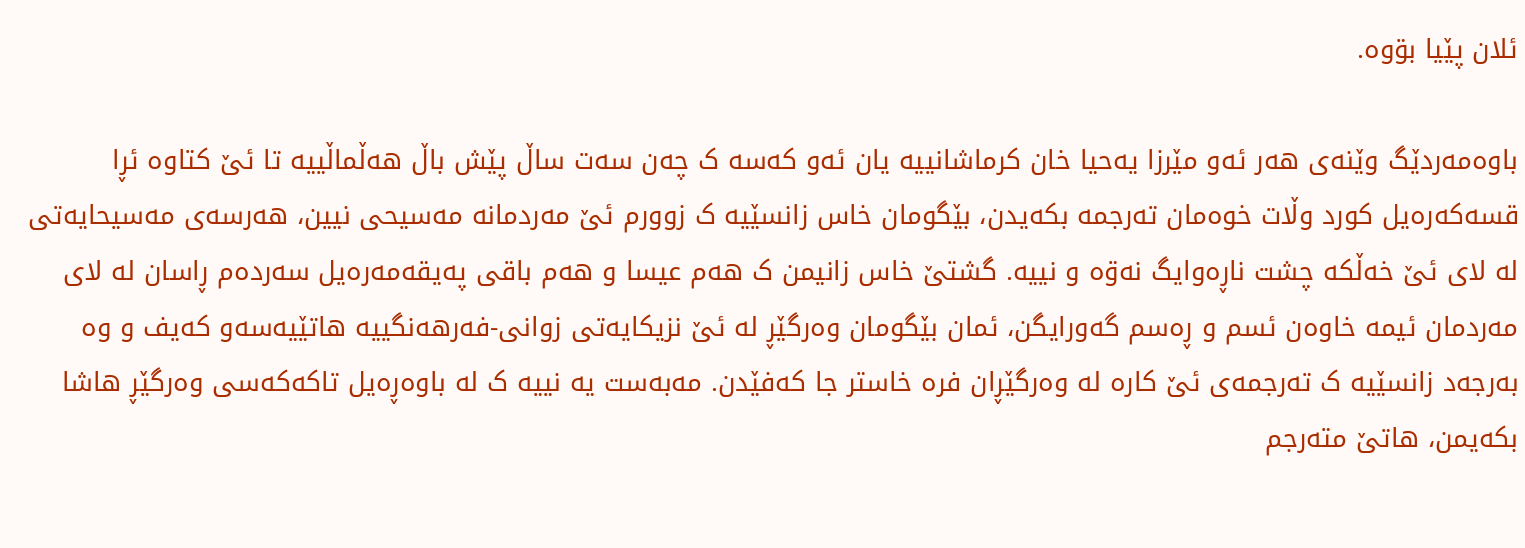ئلان پێیا بۊوە.

باوەمەردێگ وێنەی هەر ئەو مێرزا یەحیا خان کرماشانییە یان ئەو کەسە ک چەن سەت ساڵ پێش باڵ هەڵماڵییە تا ئێ کتاوە ئڕا قسەکەرەیل کورد وڵات خوەمان تەرجمە بکەیدن، بێگومان خاس زانسێیە ک زوورم ئێ مەردمانە مەسیحی نیین، هەرسەی مەسیحایەتی لە لای ئێ خەڵکە چشت ناڕەوایگ نەۊە و نییە. گشتێ خاس زانیمن ک هەم عیسا و هەم باقی پەیقەمەرەیل سەردەم ڕاسان لە لای مەردمان ئیمە خاوەن ئسم و ڕەسم گەورایگن، ئمان بێگومان وەرگێڕ لە ئێ نزیکایەتی زوانی-فەرهەنگییە هاتێیەسەو کەیف و وە بەرجەد زانسێیە ک تەرجمەی ئێ کارە لە وەرگێڕان فرە خاستر جا کەفێدن. مەبەست یە نییە ک لە باوەڕەیل تاکەکەسی وەرگێڕ هاشا بکەیمن، هاتێ متەرجم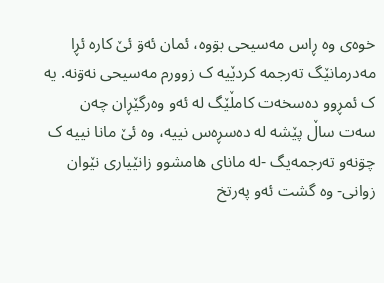خوەی وە ڕاس مەسیحی بۊوە، ئمان ئەۊ ئێ کارە ئڕا مەدرمانێگ تەرجمە کردێیە ک زوورم مەسیحی نەۊنە. یە ک ئمڕوو دەسخەت کامڵێگ لە ئەو وەرگێڕان چەن سەت ساڵ پێشە لە دەسڕەس نییە، وە ئێ مانا نییە ک چۊنەو تەرجمەیگ -لە مانای هامشوو زانێیاری نێوان زوانی- وە گشت ئەو پەرتخ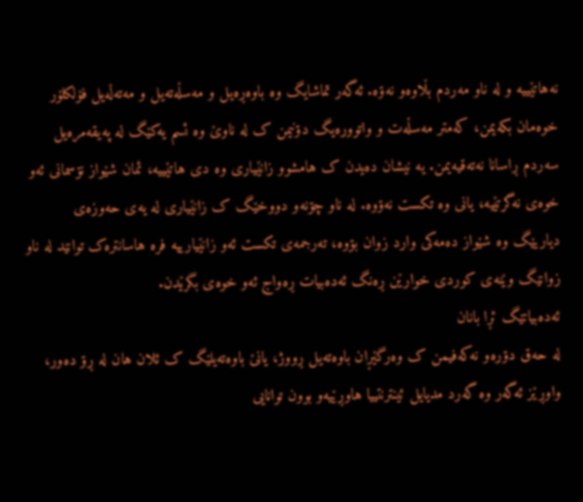نەهاتێییە و لە ناو مەردم بڵاوەو نەۊە. ئەگەر تماشایگ وە باوەڕەیل و مەسڵەتەیل و مەتەڵەیل فۆلکلۆر خوەمان بکەیمن، کەمتر مەسڵەت و واتوورەیگ دۊنیمن ک لە ناوێ وە ئسم یەکێگ لە پەیقەمرەیل سەردم ڕاسانا نەتەقیەیمن. یە نیشان دەیدن ک هامشوو زانێیاری وە دی هاتێییە، ئمان شێواز نۊسمانی ئەو خوەی نەگرتێیە، یانی وە تکست نەۊوە. لە ناو چۊنەو دووخێگ ک زانێیاری لە یەی حەوزەی دیاریێگ وە شێواز دەمەکی وارد زوان بۊوە، تەرجمەی تکست ئەو زانێیارییە فرە هاسانترەک توانێد لە ناو زوانێگ وێنەی کوردی خوارێن ڕەنگ ئەدەبیات ڕەواج ئەو خوەی بگرێدن.
ئەدەبیاتێگ ئڕا بانان
لە حەق دۊرەو نەکەفیمن ک وەرگێڕان باوەتەیل ڕووژ، یانێ باوەتەیلێگ ک ئلان هان لە ڕۊ دەور، واوڕێز ئەگەر وە گەرد مدیایل ئینترنتییا هاوڕێیەو بوون توانایی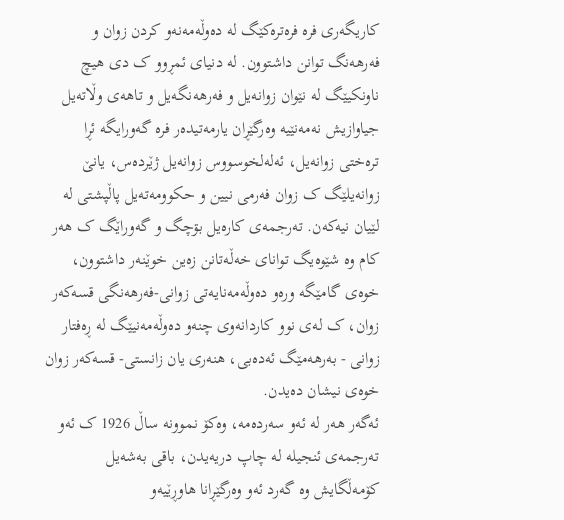کاریگەری فرە فرەترەکێگ لە دەوڵەمەنەو کردن زوان و فەرهەنگ توانن داشتوون. لە دنیای ئمڕوو ک دی هیچ ناونکیێگ لە نێوان زوانەیل و فەرهەنگەیل و تاهەی وڵاتەیل جیاوازیش نەمەنێیە وەرگێڕان یارمەتیدەر فرە گەورایگە ئڕا ترەختی زوانەیل، ئەلەلخوسووس زوانەیل ژێردەس، یانێ زوانەیلێگ ک زوان فەرمی نیین و حکوومەتەیل پاڵپشتی لە لێیان نیەکەن. تەرجمەی کارەیل بۊچگ و گەوراێگ ک هەر کام وە شێوەیگ توانای خەڵەتانن زەین خوێنەر داشتوون، خوەی گامێگە ورەو دەوڵەمەنایەتی زوانی-فەرهەنگی قسەکەر زوان، ک لەی نوو کاردانەوی چنەو دەوڵەمەنیێگ لە ڕەفتار زوانی - بەرهەمێگ ئەدەبی، هنەری یان زانستی- قسەکەر زوان خوەی نیشان دەیدن.
ئەگەر هەر لە ئەو سەردەمە، وەکۆ نموونە ساڵ 1926 ک ئەو تەرجمەی ئنجیلە لە چاپ دریەیدن، باقی بەشەیل کۆمەڵگایش وە گەرد ئەو وەرگێڕانا هاوڕێیەو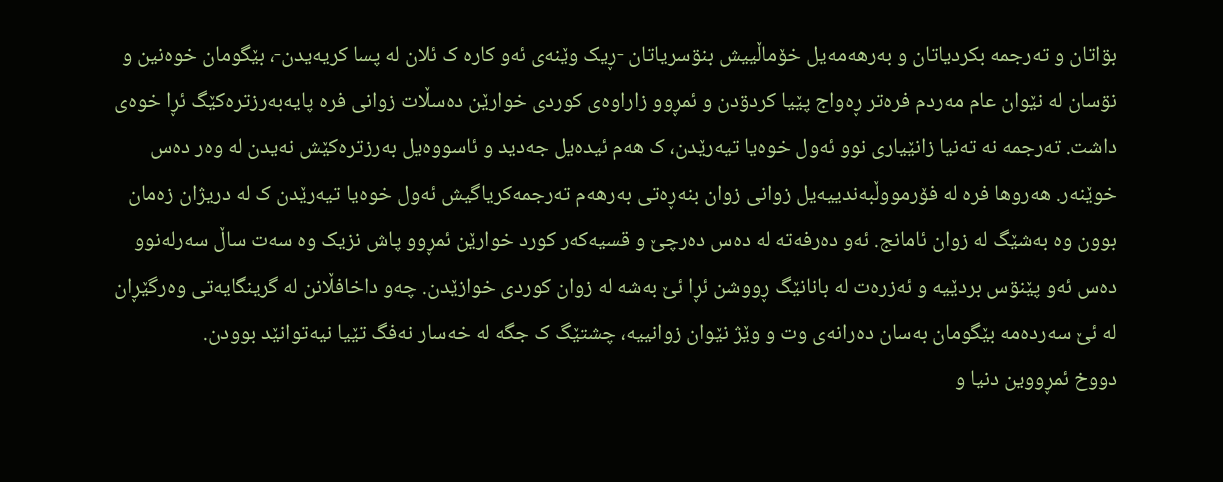بۊاتان و تەرجمە بکردیاتان و بەرهەمەیل خۆماڵییش بنۊسریاتان -ڕیک وێنەی ئەو کارە ک ئلان لە پسا کریەیدن-، بێگومان خوەنین و نۊسان لە نێوان عام مەردم فرەتر ڕەواج پێیا کردۊدن و ئمڕوو زاراوەی کوردی خوارێن دەسڵات زوانی فرە پایەبەرزترەکێگ ئڕا خوەی داشت. تەرجمە نە تەنیا زانێیاری نوو ئەول خوەیا تیەرێدن، ک هەم ئیدەیل جەدید و ئاسووەیل بەرزترەکێش نەیدن لە وەر دەس خوێنەر. هەروها فرە لە فۆرمووڵبەندییەیل زوانی زوان بنەڕەتی بەرهەم تەرجمەکریاگیش ئەول خوەیا تیەرێدن ک لە دریژان زەمان بوون وە بەشێگ لە زوان ئامانج. ئەو دەرفەتە لە دەس دەرچێ و قسیەکەر کورد خوارێن ئمڕوو پاش نزیک وە سەت ساڵ سەرلەنوو دەس ئەو پێنۊس بردێیە و ئەزرەت لە بانانێگ ڕووشن ئڕا ئێ بەشە لە زوان کوردی خوازێدن. چەو داخافڵانن لە گرینگایەتی وەرگێڕان لە ئێ سەردەمە بێگومان بەسان دەرانەی وت و وێژ نێوان زوانییە، چشتێگ ک جگە لە خەسار نەفگ تێیا نیەتوانێد بوودن.
دووخ ئمڕووین دنیا و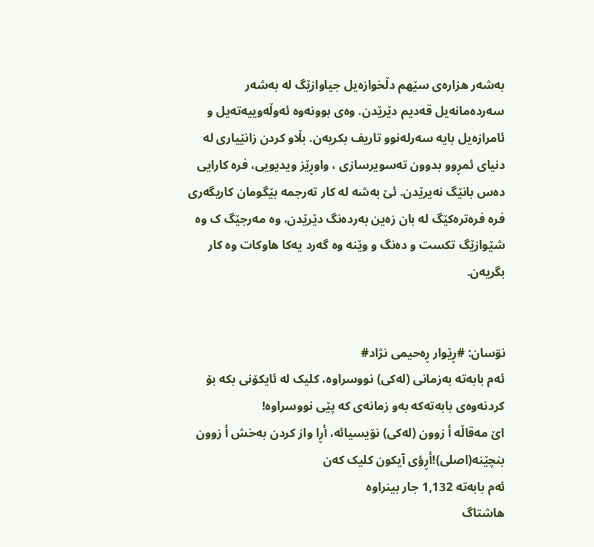بەشەر هزارەی سێهم دڵخوازەیل جیاوازێگ لە بەشەر سەردەمانەیل قەدیم دێرێدن. وەی بوونەوە ئەوڵەوییەتەیل و ئامرازەیل بایە سەرلەنوو تاریف بکریەن. بڵاو کردن زانێیاری لە دنیای ئمڕوو بدوون تەسویرسازی ، واوڕێز ویدیویی، فرە کارایی دەس بانێگ نەیرێدن. ئێ بەشە لە کار تەرجمە بێگومان کاریگەری فرە فرەترەکێگ لە بان زەین بەردەنگ دێرێدن، وە مەرجێگ ک وە شێوازێگ تکست و دەنگ و وێنە وە گەرد یەکا هاوکات وە کار بگریەن.


نۊسان: #ڕێوار ڕەحیمی نژاد#
ئەم بابەتە بەزمانی (لەکی) نووسراوە، کلیک لە ئایکۆنی بکە بۆ کردنەوەی بابەتەکە بەو زمانەی کە پێی نووسراوە!
اێ مەقاڵە أ زوون (لەکی) نۆیسیائە، أڕا واز کردن بەخش أ زوون بنچێنە(اصلی)!أڕؤی آیکون کلیک کەن
ئەم بابەتە 1,132 جار بینراوە
هاشتاگ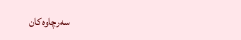سەرچاوەکان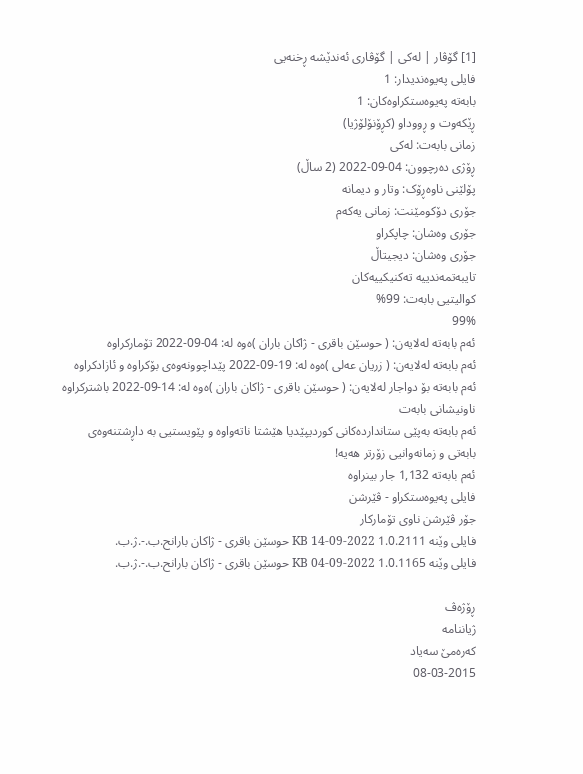[1] گۆڤار | لەکی | گۆڤاری ئەندێشە ڕخنەیی
فایلی پەیوەندیدار: 1
بابەتە پەیوەستکراوەکان: 1
ڕێکەوت و ڕووداو (کڕۆنۆلۆژیا)
زمانی بابەت: لەکی
ڕۆژی دەرچوون: 04-09-2022 (2 ساڵ)
پۆلێنی ناوەڕۆک: وتار و دیمانە
جۆری دۆکومێنت: زمانی یەکەم
جۆری وەشان: چاپکراو
جۆری وەشان: دیجیتاڵ
تایبەتمەندییە تەکنیکییەکان
کوالیتیی بابەت: 99%
99%
ئەم بابەتە لەلایەن: ( حوسێن باقری - ژاکان باران )ەوە لە: 04-09-2022 تۆمارکراوە
ئەم بابەتە لەلایەن: ( زریان عەلی )ەوە لە: 19-09-2022 پێداچوونەوەی بۆکراوە و ئازادکراوە
ئەم بابەتە بۆ دواجار لەلایەن: ( حوسێن باقری - ژاکان باران )ەوە لە: 14-09-2022 باشترکراوە
ناونیشانی بابەت
ئەم بابەتە بەپێی ستانداردەکانی کوردیپێدیا هێشتا ناتەواوە و پێویستیی بە داڕشتنەوەی بابەتی و زمانەوانیی زۆرتر هەیە!
ئەم بابەتە 1,132 جار بینراوە
فایلی پەیوەستکراو - ڤێرشن
جۆر ڤێرشن ناوی تۆمارکار
فایلی وێنە 1.0.2111 KB 14-09-2022 حوسێن باقری - ژاکان بارانح.ب.-.ژ.ب.
فایلی وێنە 1.0.1165 KB 04-09-2022 حوسێن باقری - ژاکان بارانح.ب.-.ژ.ب.

ڕۆژەڤ
ژیاننامە
کەرەمێ سەیاد
08-03-2015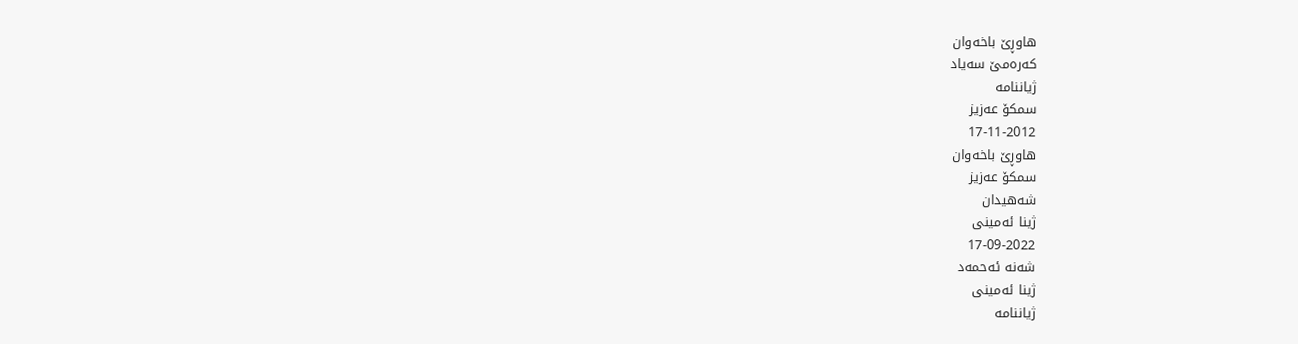هاوڕێ باخەوان
کەرەمێ سەیاد
ژیاننامە
سمکۆ عەزیز
17-11-2012
هاوڕێ باخەوان
سمکۆ عەزیز
شەهیدان
ژینا ئەمینی
17-09-2022
شەنە ئەحمەد
ژینا ئەمینی
ژیاننامە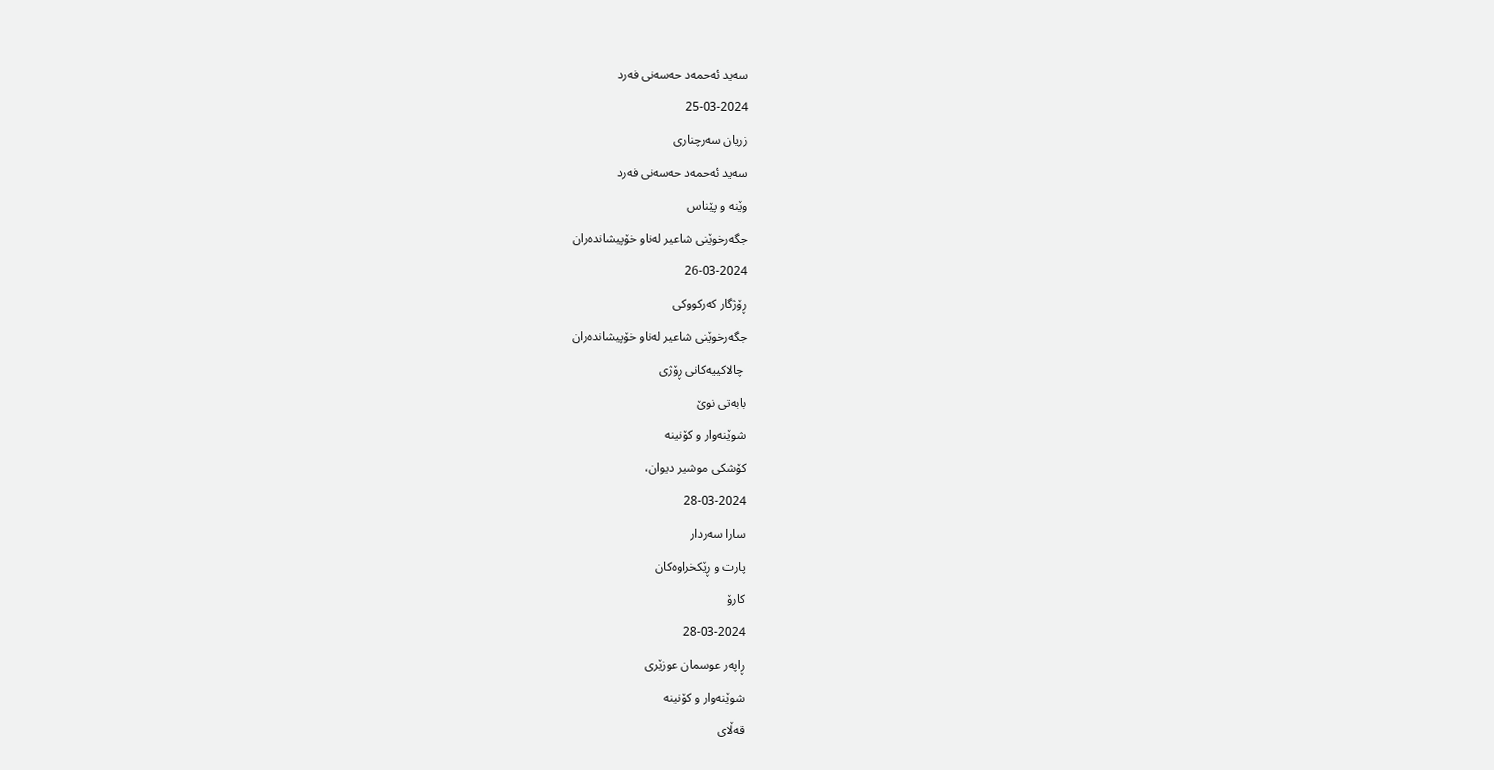سەید ئەحمەد حەسەنی فەرد
25-03-2024
زریان سەرچناری
سەید ئەحمەد حەسەنی فەرد
وێنە و پێناس
جگەرخوێنی شاعیر لەناو خۆپیشاندەران
26-03-2024
ڕۆژگار کەرکووکی
جگەرخوێنی شاعیر لەناو خۆپیشاندەران
 چالاکییەکانی ڕۆژی
بابەتی نوێ
شوێنەوار و کۆنینە
کۆشکی موشیر دیوان،
28-03-2024
سارا سەردار
پارت و ڕێکخراوەکان
کارۆ
28-03-2024
ڕاپەر عوسمان عوزێری
شوێنەوار و کۆنینە
قەڵای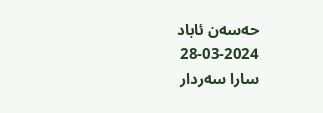حەسەن ئاباد
28-03-2024
سارا سەردار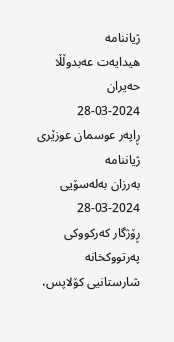ژیاننامە
هیدایەت عەبدوڵڵا حەیران
28-03-2024
ڕاپەر عوسمان عوزێری
ژیاننامە
بەرزان بەلەسۆیی
28-03-2024
ڕۆژگار کەرکووکی
پەرتووکخانە
شارستانیی کۆلاپس،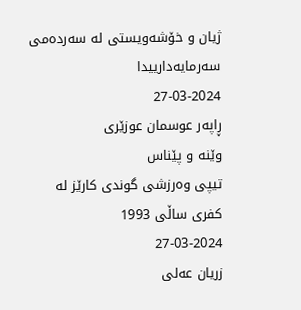ژیان و خۆشەویستی لە سەردەمی سەرمایەدارییدا
27-03-2024
ڕاپەر عوسمان عوزێری
وێنە و پێناس
تیپی وەرزشی گوندی کارێز لە کفری ساڵی 1993
27-03-2024
زریان عەلی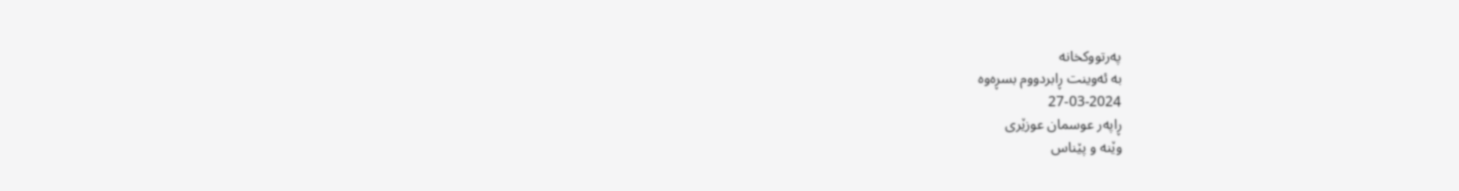پەرتووکخانە
بە ئەوینت ڕابردووم بسڕەوە
27-03-2024
ڕاپەر عوسمان عوزێری
وێنە و پێناس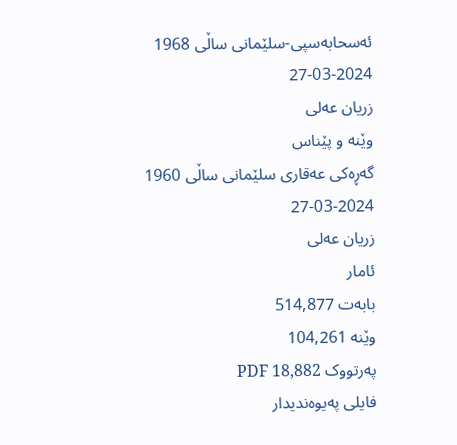ئەسحابەسپی-سلێمانی ساڵی 1968
27-03-2024
زریان عەلی
وێنە و پێناس
گەڕەکی عەقاری سلێمانی ساڵی 1960
27-03-2024
زریان عەلی
ئامار
بابەت 514,877
وێنە 104,261
پەرتووک PDF 18,882
فایلی پەیوەندیدار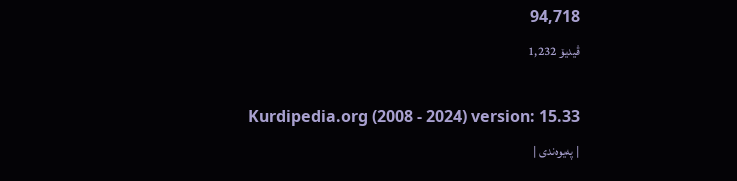94,718
ڤیدیۆ 1,232

Kurdipedia.org (2008 - 2024) version: 15.33
| پەیوەندی |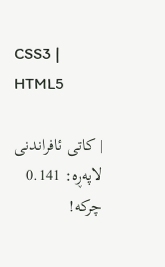CSS3 | HTML5

| کاتی ئافراندنی لاپەڕە: 0.141 چرکە!